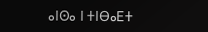ⴰⵏⵙⴰ ⵏ ⵜⵏⴱⴰⴹⵜ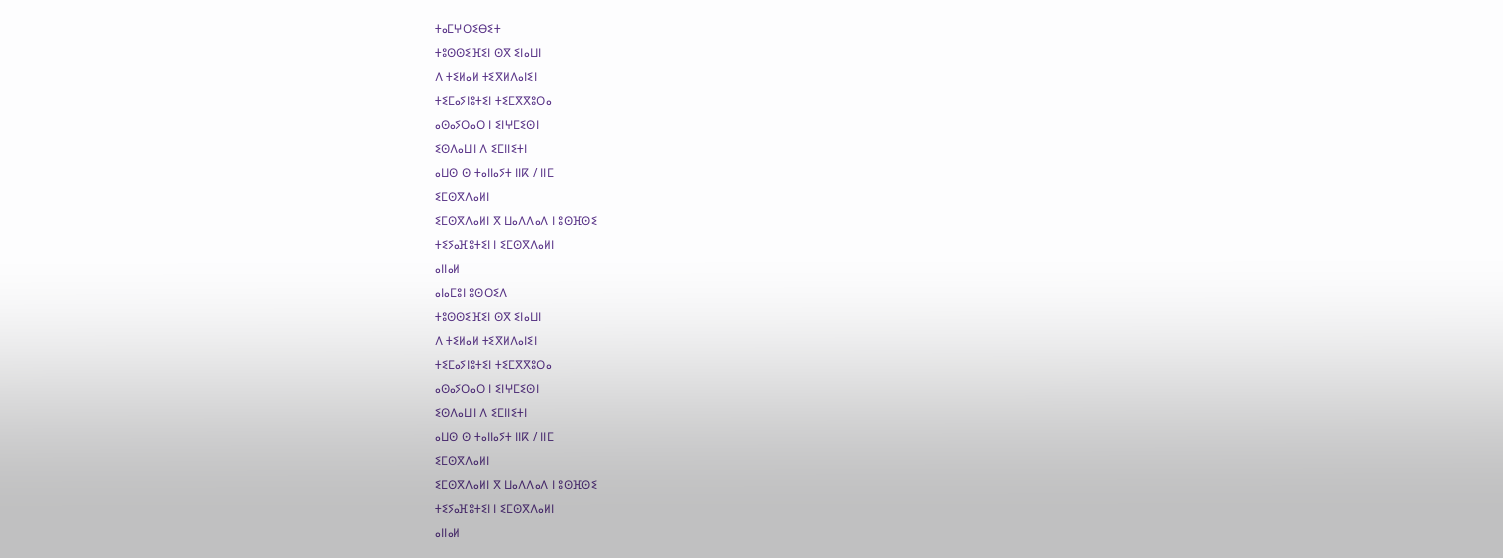ⵜⴰⵎⵖⵔⵉⴱⵉⵜ
ⵜⵓⵙⵙⵉⴼⵉⵏ ⵙⴳ ⵉⵏⴰⵡⵏ
ⴷ ⵜⵉⵍⴰⵍ ⵜⵉⴳⵍⴷⴰⵏⵉⵏ
ⵜⵉⵎⴰⵢⵏⵓⵜⵉⵏ ⵜⵉⵎⴳⴳⵓⵔⴰ
ⴰⵙⴰⵢⵔⴰⵔ ⵏ ⵉⵏⵖⵎⵉⵙⵏ
ⵉⵙⴷⴰⵡⵏ ⴷ ⵉⵎⵏⵏⵉⵜⵏ
ⴰⵡⵙ ⵙ ⵜⴰⵏⵏⴰⵢⵜ ⵏⵏⴽ / ⵏⵏⵎ
ⵉⵎⵙⴳⴷⴰⵍⵏ
ⵉⵎⵙⴳⴷⴰⵍⵏ ⴳ ⵡⴰⴷⴷⴰⴷ ⵏ ⵓⵙⴼⵙⵉ
ⵜⵉⵢⴰⴼⵓⵜⵉⵏ ⵏ ⵉⵎⵙⴳⴷⴰⵍⵏ
ⴰⵏⵏⴰⵍ
ⴰⵏⴰⵎⵓⵏ ⵓⵙⵔⵉⴷ
ⵜⵓⵙⵙⵉⴼⵉⵏ ⵙⴳ ⵉⵏⴰⵡⵏ
ⴷ ⵜⵉⵍⴰⵍ ⵜⵉⴳⵍⴷⴰⵏⵉⵏ
ⵜⵉⵎⴰⵢⵏⵓⵜⵉⵏ ⵜⵉⵎⴳⴳⵓⵔⴰ
ⴰⵙⴰⵢⵔⴰⵔ ⵏ ⵉⵏⵖⵎⵉⵙⵏ
ⵉⵙⴷⴰⵡⵏ ⴷ ⵉⵎⵏⵏⵉⵜⵏ
ⴰⵡⵙ ⵙ ⵜⴰⵏⵏⴰⵢⵜ ⵏⵏⴽ / ⵏⵏⵎ
ⵉⵎⵙⴳⴷⴰⵍⵏ
ⵉⵎⵙⴳⴷⴰⵍⵏ ⴳ ⵡⴰⴷⴷⴰⴷ ⵏ ⵓⵙⴼⵙⵉ
ⵜⵉⵢⴰⴼⵓⵜⵉⵏ ⵏ ⵉⵎⵙⴳⴷⴰⵍⵏ
ⴰⵏⵏⴰⵍ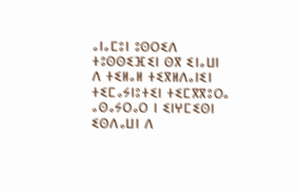ⴰⵏⴰⵎⵓⵏ ⵓⵙⵔⵉⴷ
ⵜⵓⵙⵙⵉⴼⵉⵏ ⵙⴳ ⵉⵏⴰⵡⵏ
ⴷ ⵜⵉⵍⴰⵍ ⵜⵉⴳⵍⴷⴰⵏⵉⵏ
ⵜⵉⵎⴰⵢⵏⵓⵜⵉⵏ ⵜⵉⵎⴳⴳⵓⵔⴰ
ⴰⵙⴰⵢⵔⴰⵔ ⵏ ⵉⵏⵖⵎⵉⵙⵏ
ⵉⵙⴷⴰⵡⵏ ⴷ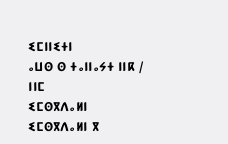ⵉⵎⵏⵏⵉⵜⵏ
ⴰⵡⵙ ⵙ ⵜⴰⵏⵏⴰⵢⵜ ⵏⵏⴽ / ⵏⵏⵎ
ⵉⵎⵙⴳⴷⴰⵍⵏ
ⵉⵎⵙⴳⴷⴰⵍⵏ ⴳ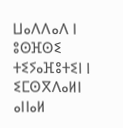ⵡⴰⴷⴷⴰⴷ ⵏ ⵓⵙⴼⵙⵉ
ⵜⵉⵢⴰⴼⵓⵜⵉⵏ ⵏ ⵉⵎⵙⴳⴷⴰⵍⵏ
ⴰⵏⵏⴰⵍ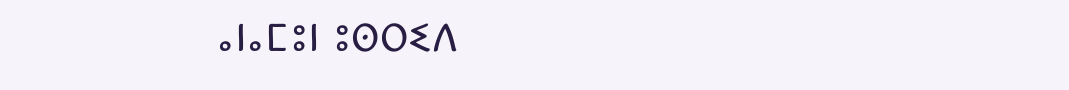ⴰⵏⴰⵎⵓⵏ ⵓⵙⵔⵉⴷ